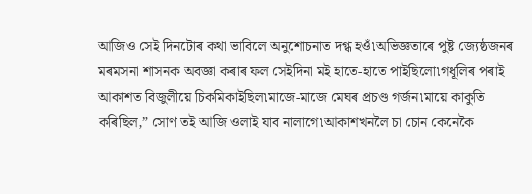আজিও সেই দিনটোৰ কথা ভাবিলে অনুশোচনাত দগ্ধ হওঁ৷অভিজ্ঞতাৰে পুষ্ট জ্যেষ্ঠজনৰ মৰমসনা শাসনক অবজ্ঞা কৰাৰ ফল সেইদিনা মই হাতে-হাতে পাইছিলো৷গধূলিৰ পৰাই আকাশত বিজুলীয়ে চিকমিকাইছিল৷মাজে-মাজে মেঘৰ প্ৰচণ্ড গৰ্জন৷মায়ে কাকুতি কৰিছিল,” সোণ তই আজি ওলাই যাব নালাগে৷আকাশখনলৈ চা চোন কেনেকৈ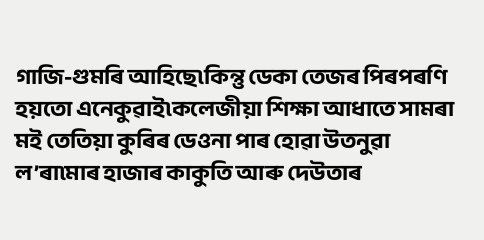গাজি-গুমৰি আহিছে৷কিন্তু ডেকা তেজৰ পিৰপৰণি হয়তো এনেকুৱাই৷কলেজীয়া শিক্ষা আধাতে সামৰা মই তেতিয়া কুৰিৰ ডেওনা পাৰ হোৱা উতনুৱা ল’ৰা৷মাৰ হাজাৰ কাকুতি আৰু দেউতাৰ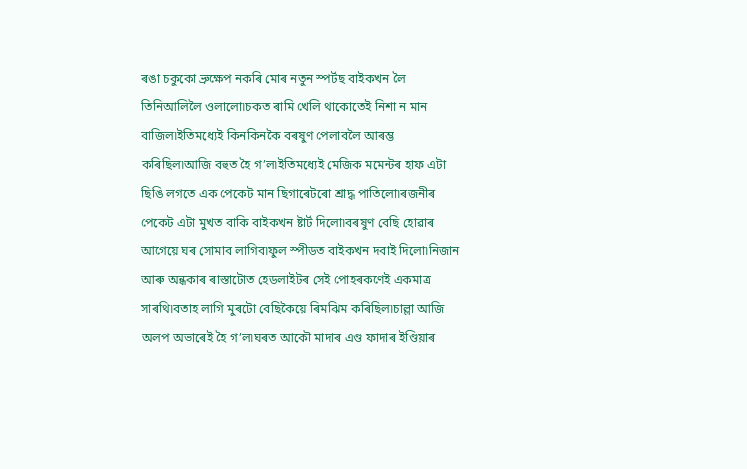ৰঙা চকুকো ভ্ৰুক্ষেপ নকৰি মোৰ নতুন স্পৰ্টছ বাইকখন লৈ তিনিআলিলৈ ওলালো৷চকত ৰামি খেলি থাকোতেই নিশা ন মান বাজিল৷ইতিমধ্যেই কিনকিনকৈ বৰষুণ পেলাবলৈ আৰম্ভ কৰিছিল৷আজি বহুত হৈ গ’ল৷ইতিমধ্যেই মেজিক মমেন্টৰ হাফ এটা ছিঙি লগতে এক পেকেট মান ছিগাৰেটৰো শ্ৰাদ্ধ পাতিলো৷ৰজনীৰ পেকেট এটা মুখত বাকি বাইকখন ষ্টাৰ্ট দিলো৷বৰষুণ বেছি হোৱাৰ আগেয়ে ঘৰ সোমাব লাগিব৷ফুল স্পীডত বাইকখন দবাই দিলো৷নিজান আৰু অন্ধকাৰ ৰাস্তাটোত হেডলাইটৰ সেই পোহৰকণেই একমাত্ৰ সাৰথি৷বতাহ লাগি মুৰটো বেছিকৈয়ে ৰিমঝিম কৰিছিল৷চাল্লা আজি অলপ অভাৰেই হৈ গ’ল৷ঘৰত আকৌ মাদাৰ এণ্ড ফাদাৰ ইণ্ডিয়াৰ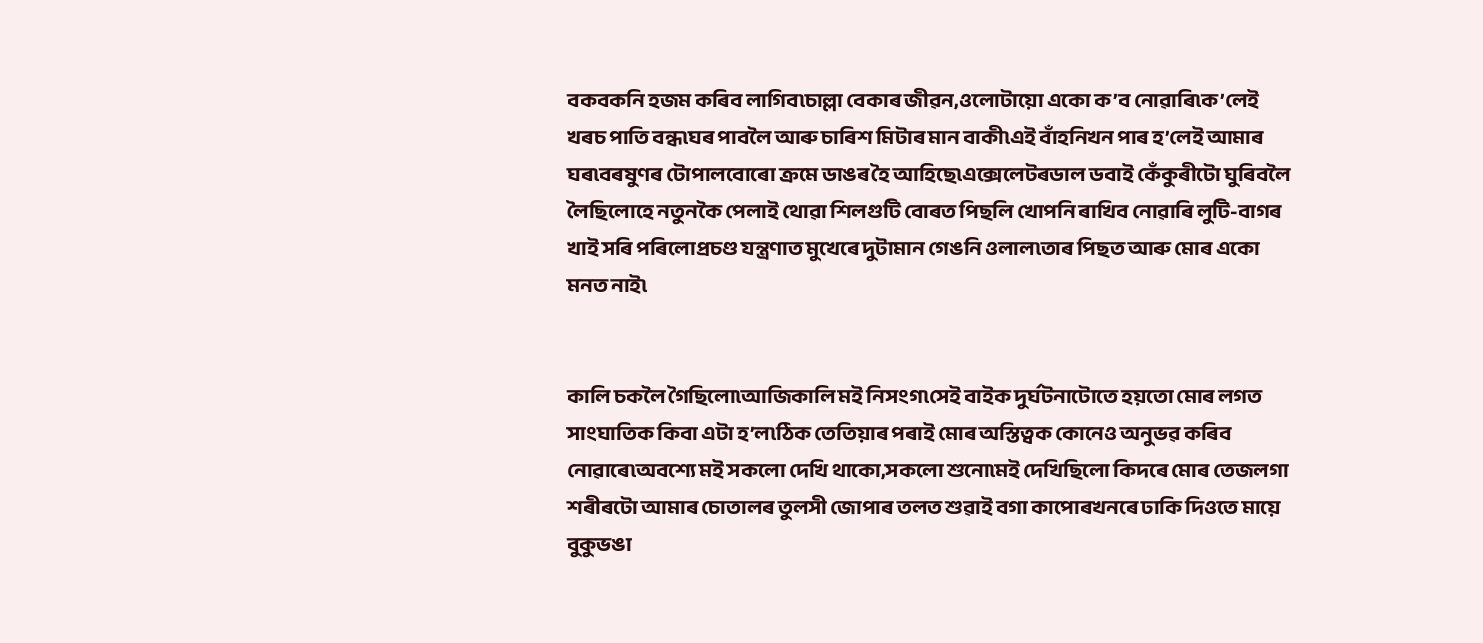বকবকনি হজম কৰিব লাগিব৷চাল্লা বেকাৰ জীৱন,ওলোটায়ো একো ক’ব নোৱাৰি৷ক’লেই খৰচ পাতি বন্ধ৷ঘৰ পাবলৈ আৰু চাৰিশ মিটাৰ মান বাকী৷এই বাঁহনিখন পাৰ হ’লেই আমাৰ ঘৰ৷বৰষুণৰ টোপালবোৰো ক্ৰমে ডাঙৰ হৈ আহিছে৷এক্সেলেটৰডাল ডবাই কেঁকুৰীটো ঘুৰিবলৈ লৈছিলোহে নতুনকৈ পেলাই থোৱা শিলগুটি বোৰত পিছলি খোপনি ৰাখিব নোৱাৰি লুটি-বাগৰ খাই সৰি পৰিলোপ্ৰচণ্ড যন্ত্ৰণাত মুখেৰে দুটামান গেঙনি ওলাল৷তাৰ পিছত আৰু মোৰ একো মনত নাই৷


কালি চকলৈ গৈছিলো৷আজিকালি মই নিসংগ৷সেই বাইক দুৰ্ঘটনাটোতে হয়তো মোৰ লগত সাংঘাতিক কিবা এটা হ’ল৷ঠিক তেতিয়াৰ পৰাই মোৰ অস্তিত্বক কোনেও অনুভৱ কৰিব নোৱাৰে৷অবশ্যে মই সকলো দেখি থাকো,সকলো শুনো৷মই দেখিছিলো কিদৰে মোৰ তেজলগা শৰীৰটো আমাৰ চোতালৰ তুলসী জোপাৰ তলত শুৱাই বগা কাপোৰখনৰে ঢাকি দিওতে মায়ে বুকুভঙা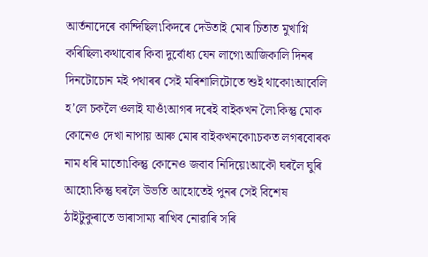আৰ্তনাদেৰে কান্দিছিল৷কিদৰে দেউতাই মোৰ চিতাত মুখাগ্নি কৰিছিল৷কথাবোৰ কিবা দুৰ্বোধ্য যেন লাগে৷আজিকালি দিনৰ দিনটোচোন মই পথাৰৰ সেই মৰিশালিটোতে শুই থাকো৷আবেলি হ’লে চকলৈ ওলাই যাওঁ৷আগৰ দৰেই বাইকখন লৈ৷কিন্তু মোক কোনেও দেখা নাপায় আৰু মোৰ বাইকখনকো৷চকত লগৰবোৰক নাম ধৰি মাতো৷কিন্তু কোনেও জবাব নিদিয়ে৷আকৌ ঘৰলৈ ঘুৰি আহো৷কিন্তু ঘৰলৈ উভতি আহোতেই পুনৰ সেই বিশেষ ঠাইটুকুৰাতে ভাৰাসাম্য ৰাখিব নোৱাৰি সৰি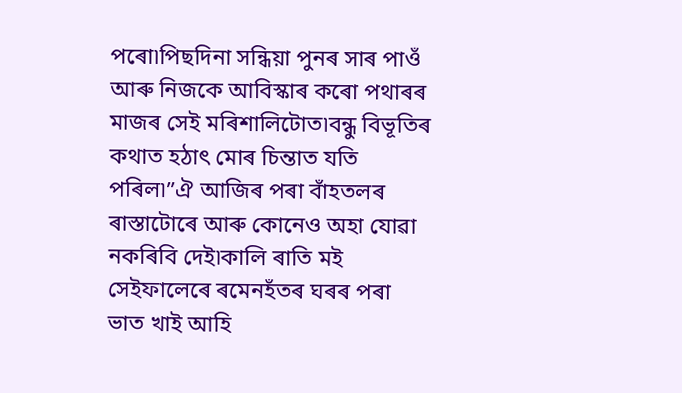পৰো৷পিছদিনা সন্ধিয়া পুনৰ সাৰ পাওঁ আৰু নিজকে আবিস্কাৰ কৰো পথাৰৰ মাজৰ সেই মৰিশালিটোত৷বন্ধু বিভূতিৰ কথাত হঠাৎ মোৰ চিন্তাত যতি পৰিল৷”ঐ আজিৰ পৰা বাঁহতলৰ ৰাস্তাটোৰে আৰু কোনেও অহা যোৱা নকৰিবি দেই৷কালি ৰাতি মই সেইফালেৰে ৰমেনহঁতৰ ঘৰৰ পৰা ভাত খাই আহি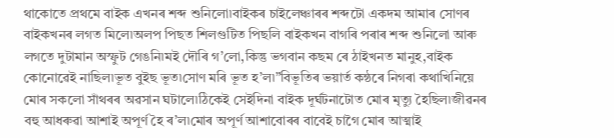থাকোতে প্ৰথমে বাইক এখনৰ শব্দ শুনিলো৷বাইকৰ চাইলেঞ্চাৰৰ শব্দটো একদম আমাৰ সোণৰ বাইকখনৰ লগত মিলে৷অলপ পিছত শিলগুটিত পিছলি বাইকখন বাগৰি পৰাৰ শব্দ শুনিলো আৰু লগতে দুটামান অস্ফুট গেঙনি৷মই দৌৰি গ’লো,কিন্তু ভগবান কছম ৰে ঠাইখনত মানুহ,বাইক কোনোৱেই নাছিল৷ভূত বুইছ ভূত৷সোণ মৰি ভূত হ’ল৷”বিভূতিৰ ভয়াৰ্ত কন্ঠৰে নিগৰা কথাখিনিয়ে মোৰ সকলো সাঁথৰৰ অৱসান ঘটালে৷ঠিকেই সেইদিনা বাইক দূৰ্ঘটনাটোত মোৰ মৃত্যু হৈছিল৷জীৱনৰ বহু আধৰুৱা আশাই অপূৰ্ণ হৈ ৰ’ল৷মোৰ অপূৰ্ণ আশাবোৰৰ বাবেই চাগৈ মোৰ আত্মাই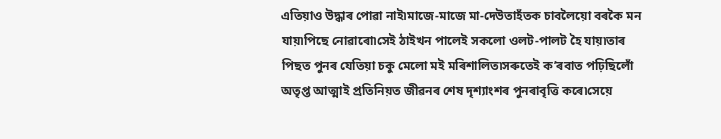এতিয়াও উদ্ধাৰ পোৱা নাই৷মাজে-মাজে মা-দেউতাহঁতক চাবলৈয়ো বৰকৈ মন যায়৷পিছে নোৱাৰো৷সেই ঠাইখন পালেই সকলো ওলট-পালট হৈ যায়৷তাৰ পিছত পুনৰ যেতিয়া চকু মেলো মই মৰিশালিত৷সৰুতেই ক’ৰবাত পঢ়িছিলোঁ অতৃপ্ত আত্মাই প্ৰতিনিয়ত জীৱনৰ শেষ দৃশ্যাংশৰ পুনৰাবৃত্তি কৰে৷সেয়ে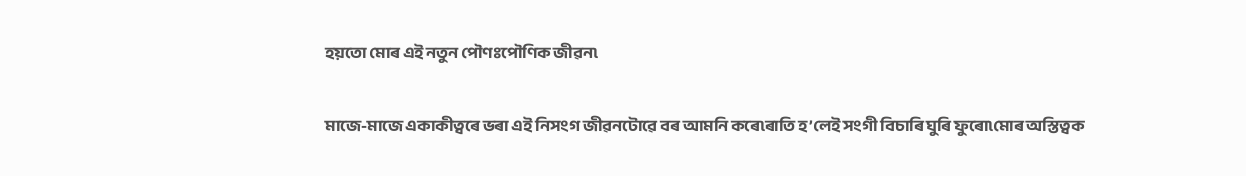হয়তো মোৰ এই নতুন পৌণঃপৌণিক জীৱন৷

মাজে-মাজে একাকীত্বৰে ভৰা এই নিসংগ জীৱনটোৱে বৰ আমনি কৰে৷ৰাতি হ’লেই সংগী বিচাৰি ঘুৰি ফুৰো৷মোৰ অস্তিত্বক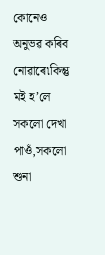কোনেও অনুভৱ কৰিব নোৱাৰে৷কিন্তু মই হ’লে সকলো দেখা পাওঁ,সকলো শুনা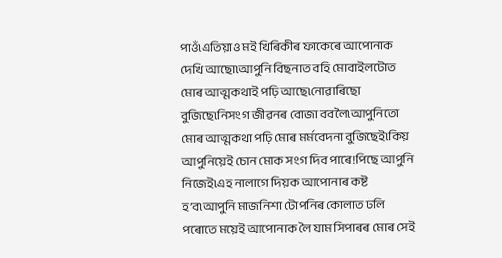পাওঁ৷এতিয়াও মই খিৰিকীৰ ফাকেৰে আপোনাক দেখি আছো৷আপুনি বিছনাত বহি মোবাইলটোত মোৰ আত্মকথাই পঢ়ি আছে৷নোৱাৰিছো বুজিছে৷নিসংগ জীৱনৰ বোজা ববলৈ৷আপুনিতো মোৰ আত্মকথা পঢ়ি মোৰ মৰ্মবেদনা বুজিছেই৷কিয় আপুনিয়েই চোন মোক সংগ দিব পাৰে!পিছে আপুনি নিজেই৷এহ নালাগে দিয়ক আপোনাৰ কষ্ট হ’ব৷আপুনি মাজনিশা টোপনিৰ কোলাত ঢলি পৰোতে ময়েই আপোনাক লৈ যাম সিপাৰৰ মোৰ সেই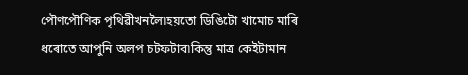পৌণপৌণিক পৃথিৱীখনলৈ৷হয়তো ডিঙিটো খামোচ মাৰি ধৰোতে আপুনি অলপ চটফটাব৷কিন্তু মাত্ৰ কেইটামান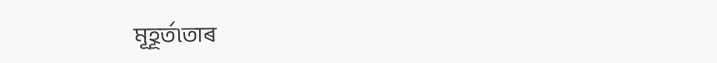মূহূৰ্ত৷তাৰ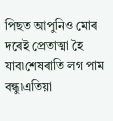পিছত আপুনিও মোৰ দৰেই প্ৰেতাত্মা হৈ যাব৷শেষৰাতি লগ পাম বন্ধু৷এতিয়া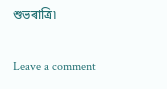শুভৰাত্ৰি৷

Leave a comment